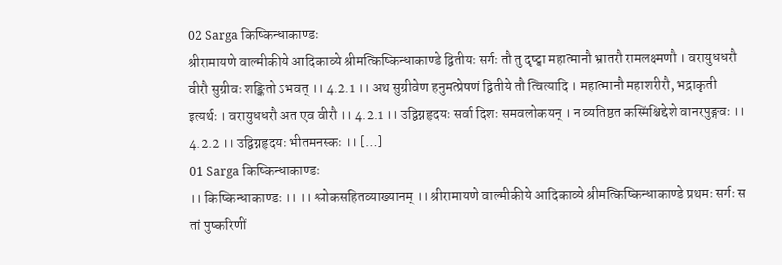02 Sarga किष्किन्धाकाण्डः
श्रीरामायणे वाल्मीकीये आदिकाव्ये श्रीमत्किष्किन्धाकाण्डे द्वितीयः सर्गः तौ तु दृष्ट्वा महात्मानौ भ्रातरौ रामलक्ष्मणौ । वरायुधधरौ वीरौ सुग्रीवः शङ्कितो ऽभवत् ।। 4.2.1 ।। अथ सुग्रीवेण हनुमत्प्रेषणं द्वितीये तौ त्वित्यादि । महात्मानौ महाशरीरौ, भद्राकृती इत्यर्थः । वरायुधधरौ अत एव वीरौ ।। 4.2.1 ।। उद्विग्नहृदयः सर्वा दिशः समवलोकयन् । न व्यतिष्ठत कस्मिंश्चिद्देशे वानरपुङ्गवः ।। 4.2.2 ।। उद्विग्नहृदयः भीतमनस्कः ।। […]
01 Sarga किष्किन्धाकाण्डः
।। किष्किन्धाकाण्डः ।। ।। श्लोकसहितव्याख्यानम् ।। श्रीरामायणे वाल्मीकीये आदिकाव्ये श्रीमत्किष्किन्धाकाण्डे प्रथमः सर्गः स तां पुष्करिणीं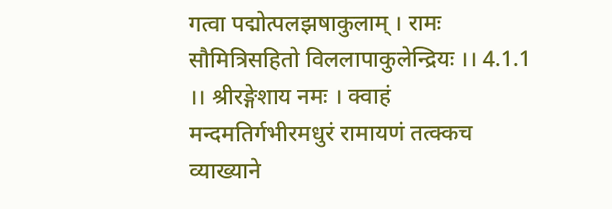गत्वा पद्मोत्पलझषाकुलाम् । रामः सौमित्रिसहितो विललापाकुलेन्द्रियः ।। 4.1.1 ।। श्रीरङ्गेशाय नमः । क्वाहं मन्दमतिर्गभीरमधुरं रामायणं तत्क्कच व्याख्याने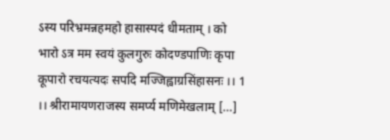ऽस्य परिभ्रमन्नहमहो हासास्पदं धीमताम् । को भारो ऽत्र मम स्वयं कुलगुरुः कोदण्डपाणिः कृपा कूपारो रचयत्यदः सपदि मज्जिह्वाग्रसिंहासनः ।। 1 ।। श्रीरामायणराजस्य समर्प्य मणिमेखलाम् […]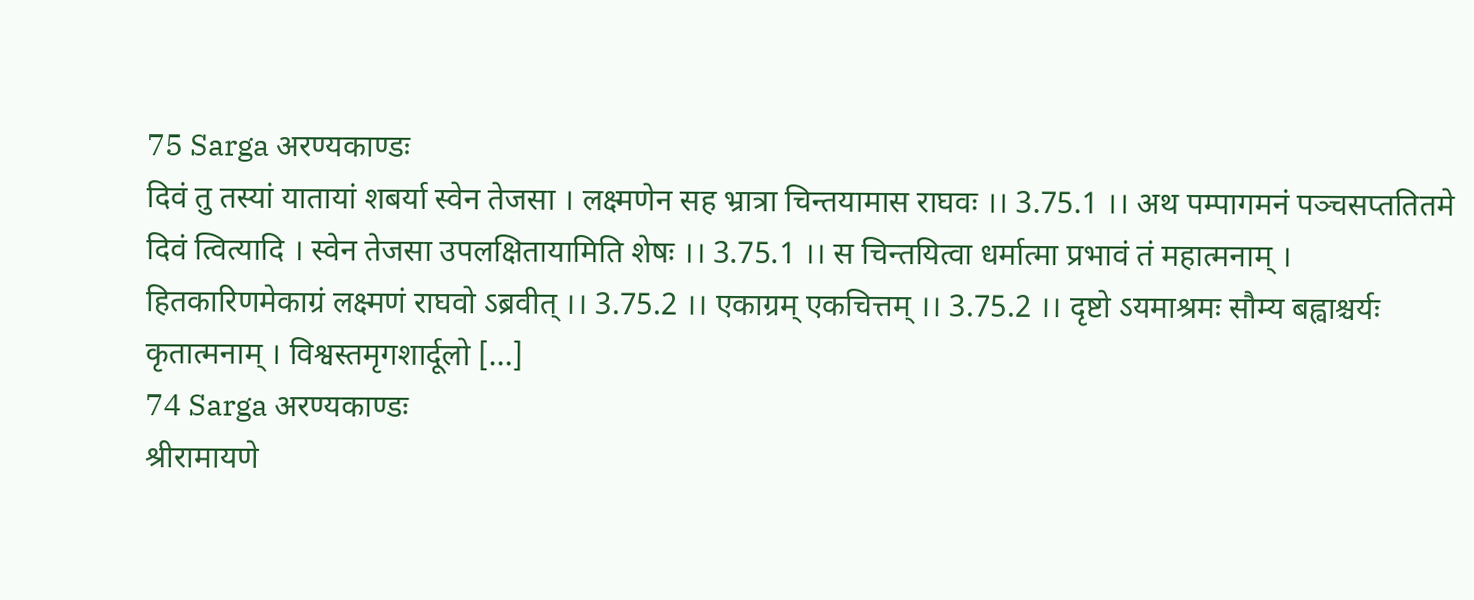75 Sarga अरण्यकाण्डः
दिवं तु तस्यां यातायां शबर्या स्वेन तेजसा । लक्ष्मणेन सह भ्रात्रा चिन्तयामास राघवः ।। 3.75.1 ।। अथ पम्पागमनं पञ्चसप्ततितमे दिवं त्वित्यादि । स्वेन तेजसा उपलक्षितायामिति शेषः ।। 3.75.1 ।। स चिन्तयित्वा धर्मात्मा प्रभावं तं महात्मनाम् । हितकारिणमेकाग्रं लक्ष्मणं राघवो ऽब्रवीत् ।। 3.75.2 ।। एकाग्रम् एकचित्तम् ।। 3.75.2 ।। दृष्टो ऽयमाश्रमः सौम्य बह्वाश्चर्यः कृतात्मनाम् । विश्वस्तमृगशार्दूलो […]
74 Sarga अरण्यकाण्डः
श्रीरामायणे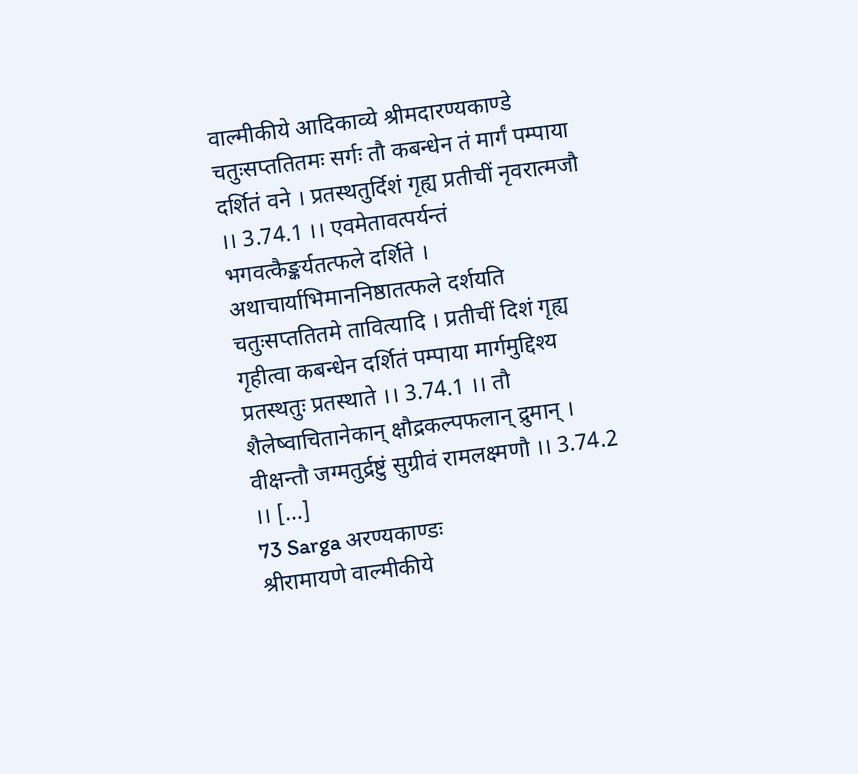वाल्मीकीये आदिकाव्ये श्रीमदारण्यकाण्डे चतुःसप्ततितमः सर्गः तौ कबन्धेन तं मार्गं पम्पाया दर्शितं वने । प्रतस्थतुर्दिशं गृह्य प्रतीचीं नृवरात्मजौ ।। 3.74.1 ।। एवमेतावत्पर्यन्तं भगवत्कैङ्कर्यतत्फले दर्शिते । अथाचार्याभिमाननिष्ठातत्फले दर्शयति चतुःसप्ततितमे तावित्यादि । प्रतीचीं दिशं गृह्य गृहीत्वा कबन्धेन दर्शितं पम्पाया मार्गमुद्दिश्य प्रतस्थतुः प्रतस्थाते ।। 3.74.1 ।। तौ शैलेष्वाचितानेकान् क्षौद्रकल्पफलान् द्रुमान् । वीक्षन्तौ जग्मतुर्द्रष्टुं सुग्रीवं रामलक्ष्मणौ ।। 3.74.2 ।। […]
73 Sarga अरण्यकाण्डः
श्रीरामायणे वाल्मीकीये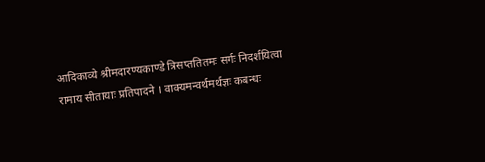आदिकाव्ये श्रीमदारण्यकाण्डे त्रिसप्ततितमः सर्गः निदर्शयित्वा रामाय सीतायाः प्रतिपादने । वाक्यमन्वर्थमर्थज्ञः कबन्धः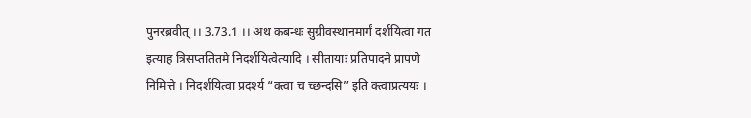पुनरब्रवीत् ।। 3.73.1 ।। अथ कबन्धः सुग्रीवस्थानमार्गं दर्शयित्वा गत इत्याह त्रिसप्ततितमे निदर्शयित्वेत्यादि । सीतायाः प्रतिपादने प्रापणे निमित्ते । निदर्शयित्वा प्रदर्श्य “क्त्वा च च्छन्दसि” इति क्त्वाप्रत्ययः ।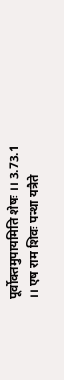पूर्वोक्तमुपायमिति शेषः ।। 3.73.1 ।। एष राम शिवः पन्था यत्रैते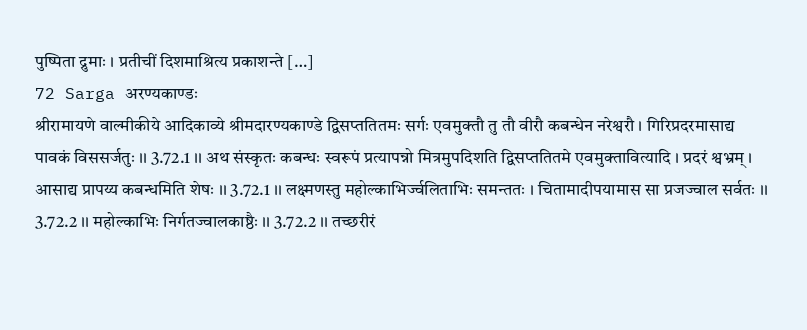पुष्पिता द्रुमाः । प्रतीचीं दिशमाश्रित्य प्रकाशन्ते […]
72 Sarga अरण्यकाण्डः
श्रीरामायणे वाल्मीकीये आदिकाव्ये श्रीमदारण्यकाण्डे द्विसप्ततितमः सर्गः एवमुक्तौ तु तौ वीरौ कबन्धेन नरेश्वरौ । गिरिप्रदरमासाद्य पावकं विससर्जतुः ।। 3.72.1 ।। अथ संस्कृतः कबन्धः स्वरूपं प्रत्यापन्नो मित्रमुपदिशति द्विसप्ततितमे एवमुक्तावित्यादि । प्रदरं श्वभ्रम् । आसाद्य प्रापय्य कबन्धमिति शेषः ।। 3.72.1 ।। लक्ष्मणस्तु महोल्काभिर्ज्वलिताभिः समन्ततः । चितामादीपयामास सा प्रजज्वाल सर्वतः ।। 3.72.2 ।। महोल्काभिः निर्गतज्वालकाष्ठैः ।। 3.72.2 ।। तच्छरीरं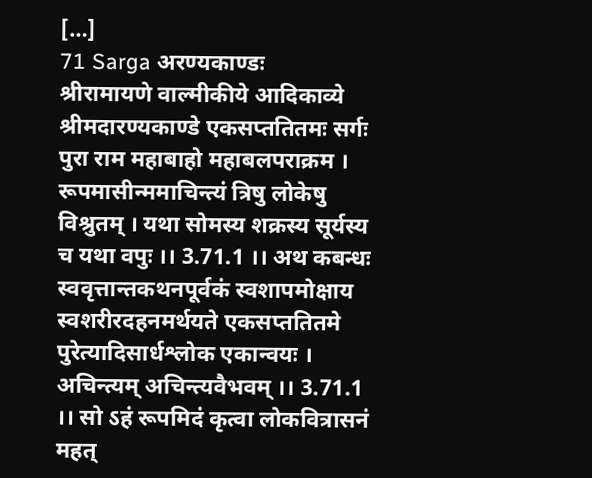[…]
71 Sarga अरण्यकाण्डः
श्रीरामायणे वाल्मीकीये आदिकाव्ये श्रीमदारण्यकाण्डे एकसप्ततितमः सर्गः पुरा राम महाबाहो महाबलपराक्रम । रूपमासीन्ममाचिन्त्यं त्रिषु लोकेषु विश्रुतम् । यथा सोमस्य शक्रस्य सूर्यस्य च यथा वपुः ।। 3.71.1 ।। अथ कबन्धः स्ववृत्तान्तकथनपूर्वकं स्वशापमोक्षाय स्वशरीरदहनमर्थयते एकसप्ततितमे पुरेत्यादिसार्धश्लोक एकान्वयः । अचिन्त्यम् अचिन्त्यवैभवम् ।। 3.71.1 ।। सो ऽहं रूपमिदं कृत्वा लोकवित्रासनं महत्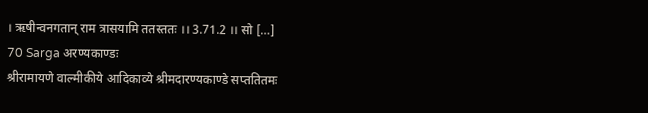। ऋषीन्वनगतान् राम त्रासयामि ततस्ततः ।। 3.71.2 ।। सो […]
70 Sarga अरण्यकाण्डः
श्रीरामायणे वाल्मीकीये आदिकाव्ये श्रीमदारण्यकाण्डे सप्ततितमः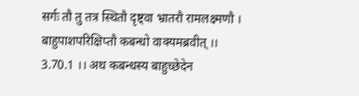सर्गः तौ तु तत्र स्थितौ दृष्ट्वा भ्रातरौ रामलक्ष्मणौ । बाहुपाशपरिक्षिप्तौ कबन्धो वाक्यमब्रवीत् ।। 3.70.1 ।। अथ कबन्धस्य बाहुच्छेदेन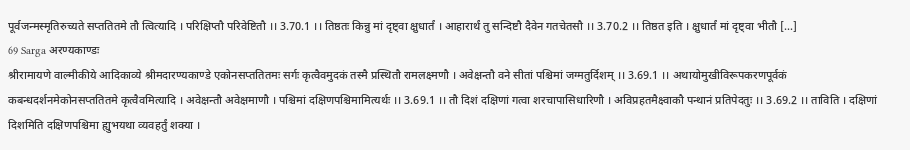पूर्वजन्मस्मृतिरुच्यते सप्ततितमे तौ त्वित्यादि । परिक्षिप्तौ परिवेष्टितौ ।। 3.70.1 ।। तिष्ठतः किन्नु मां दृष्ट्वा क्षुधार्तं । आहारार्थं तु सन्दिष्टौ दैवेन गतचेतसौ ।। 3.70.2 ।। तिष्ठत इति । क्षुधार्तं मां दृष्ट्वा भीतौ […]
69 Sarga अरण्यकाण्डः
श्रीरामायणे वाल्मीकीये आदिकाव्ये श्रीमदारण्यकाण्डे एकोनसप्ततितमः सर्गः कृत्वैवमुदकं तस्मै प्रस्थितौ रामलक्ष्मणौ । अवेक्षन्तौ वने सीतां पश्चिमां जग्मतुर्दिशम् ।। 3.69.1 ।। अथायोमुखीविरूपकरणपूर्वकं कबन्धदर्शनमेकोनसप्ततितमे कृत्वैवमित्यादि । अवेक्षन्तौ अवेक्षमाणौ । पश्चिमां दक्षिणपश्चिमामित्यर्थः ।। 3.69.1 ।। तौ दिशं दक्षिणां गत्वा शरचापासिधारिणौ । अविप्रहतमैक्ष्वाकौ पन्थानं प्रतिपेदतुः ।। 3.69.2 ।। ताविति । दक्षिणां दिशमिति दक्षिणपश्चिमा ह्युभयथा व्यवहर्तुं शक्या ।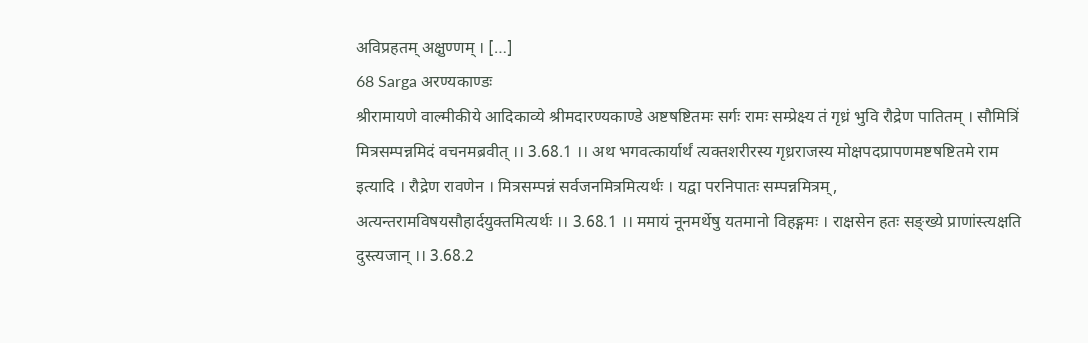अविप्रहतम् अक्षुण्णम् । […]
68 Sarga अरण्यकाण्डः
श्रीरामायणे वाल्मीकीये आदिकाव्ये श्रीमदारण्यकाण्डे अष्टषष्टितमः सर्गः रामः सम्प्रेक्ष्य तं गृध्रं भुवि रौद्रेण पातितम् । सौमित्रिं मित्रसम्पन्नमिदं वचनमब्रवीत् ।। 3.68.1 ।। अथ भगवत्कार्यार्थं त्यक्तशरीरस्य गृध्रराजस्य मोक्षपदप्रापणमष्टषष्टितमे राम इत्यादि । रौद्रेण रावणेन । मित्रसम्पन्नं सर्वजनमित्रमित्यर्थः । यद्वा परनिपातः सम्पन्नमित्रम्, अत्यन्तरामविषयसौहार्दयुक्तमित्यर्थः ।। 3.68.1 ।। ममायं नूनमर्थेषु यतमानो विहङ्गमः । राक्षसेन हतः सङ्ख्ये प्राणांस्त्यक्षति दुस्त्यजान् ।। 3.68.2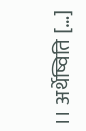।। अर्थेष्विति […]